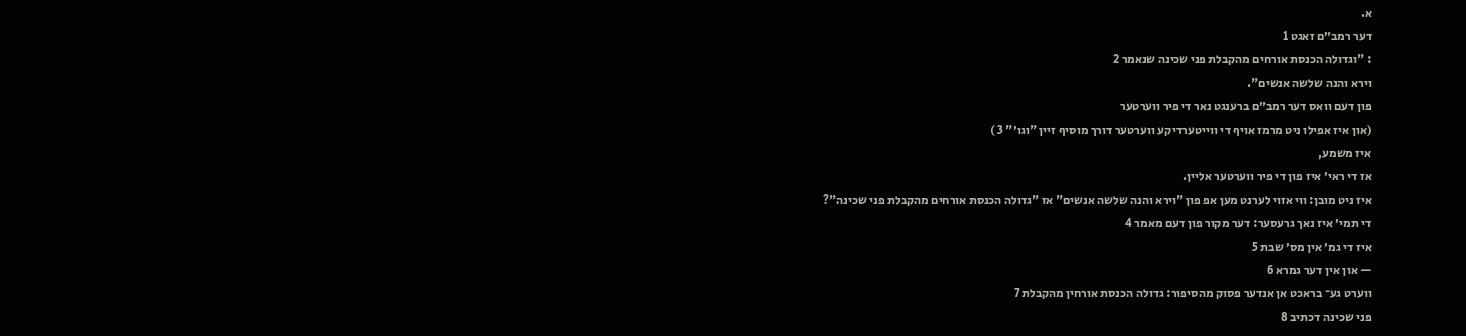א.
דער רמב״ם זאגט 1
: "וגדולה הכנסת אורחים מהקבלת פני שכינה שנאמר 2
וירא והנה שלשה אנשים".
פון דעם וואס דער רמב״ם ברענגט נאר די פיר ווערטער
(און איז אפילו ניט מרמז אויף די ווייטערדיקע ווערטער דורך מוסיף זיין "וגו׳" 3 )
איז משמע,
אז די ראי׳ איז פון די פיר ווערטער אליין.
איז ניט מובן: ווי אזוי לערנט מען אפ פון "וירא והנה שלשה אנשים" אז "גדולה הכנסת אורחים מהקבלת פני שכינה"?
די תמי׳ איז נאך גרעסער: דער מקור פון דעם מאמר 4
איז די גמ׳ אין מס׳ שבת 5
— און אין דער גמרא 6
ווערט גע־ בראכט אן אנדער פסוק מהסיפור: גדולה הכנסת אורחין מהקבלת 7
פני שכינה דכתיב 8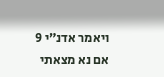ויאמר אדנ״י 9
אם נא מצאתי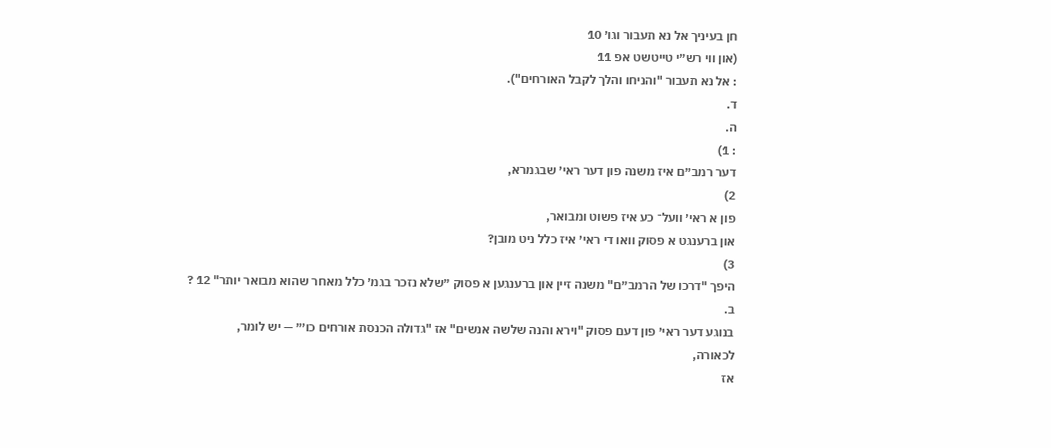חן בעיניך אל נא תעבור וגו׳ 10
(און ווי רש״י טייטשט אפ 11
: אל נא תעבור "והניחו והלך לקבל האורחים").
ד.
ה.
: 1)
דער רמב״ם איז משנה פון דער ראי׳ שבגמרא,
2)
פון א ראי׳ וועל־ כע איז פשוט ומבואר,
און ברענגט א פסוק וואו די ראי׳ איז כלל ניט מובן?
3)
היפך "דרכו של הרמב״ם" משנה זיין און ברענגען א פסוק ״שלא נזכר בגמ׳ כלל מאחר שהוא מבואר יותר" 12 ?
ב.
בנוגע דער ראי׳ פון דעם פסוק "וירא והנה שלשה אנשים" אז "גדולה הכנסת אורחים כו׳״ — יש לומר,
לכאורה,
אז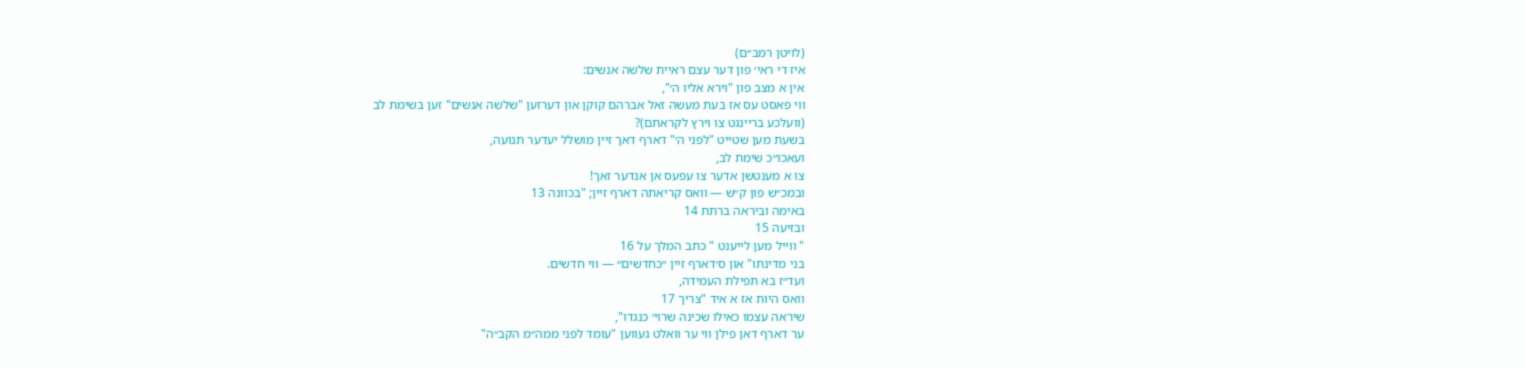(לויטן רמב״ם)
איז די ראי׳ פון דער עצם ראיית שלשה אנשים:
אין א מצב פון "וירא אליו ה׳",
ווי פאסט עס אז בעת מעשה זאל אברהם קוקן און דערזען "שלשה אנשים" זען בשימת לב
(וועלכע בריינגט צו וירץ לקראתם)?
בשעת מען שטייט "לפני ה׳" דארף דאך זיין מושלל יעדער תנועה,
ועאכו״כ שימת לב,
צו א מענטשן אדער צו עפעס אן אנדער זאך!
ובמכ״ש פון ק״ש — וואס קריאתה דארף זיין; "בכוונה 13
באימה וביראה ברתת 14
ובזיעה 15
" ווייל מען לייענט " כתב המלך על 16
בני מדינתו" און ס׳דארף זיין ״כחדשים״ — ווי חדשים.
ועד״ז בא תפילת העמידה,
וואס היות אז א איד "צריך 17
שיראה עצמו כאילו שכינה שרוי׳ כנגדו",
ער דארף דאן פילן ווי ער וואלט געווען "עומד לפני ממה״מ הקב״ה"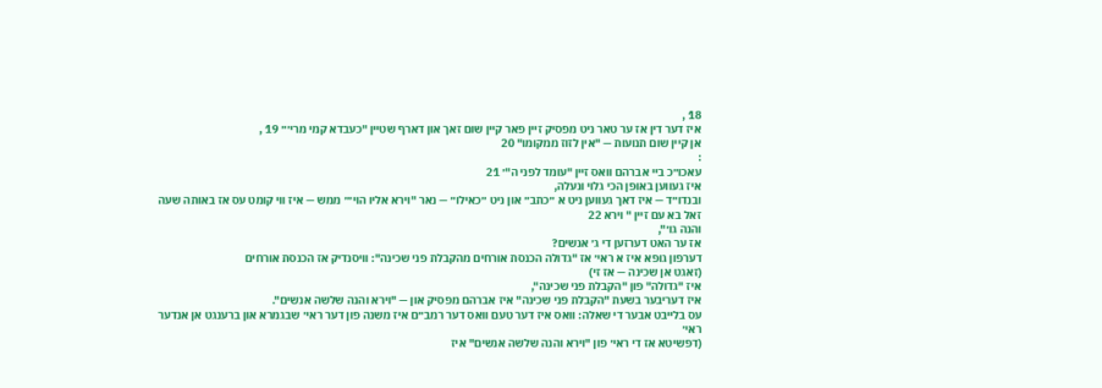18 ,
איז דער דין אז ער טאר ניט מפסיק זיין פאר קיין שום זאך און דארף שטיין "כעבדא קמי מרי׳״ 19 ,
אן קיין שום תנועות — "אין לזוז ממקומו" 20
:
עאכו״כ ביי אברהם וואס זיין "עומד לפני ה"׳ 21
איז געווען באופן הכי גלוי ונעלה,
ובנדו״ד — איז דאך געווען ניט א ״כתב״ און ניט ״כאילו״ — נאר "וירא אליו הוי׳״ ממש — איז ווי קומט עס אז באותה שעה זאל בא עם זיין " וירא 22
והנה גו׳",
אז ער האט דערזען די ג׳ אנשים?
דערפון גופא איז א ראי׳ אז "גדולה הכנסת אורחים מהקבלת פני שכינה": וויסנדיק אז הכנסת אורחים
(זאגט אן שכינה — אז זי)
איז "גדולה" פון "הקבלת פני שכינה",
איז דעריבער בשעת "הקבלת פני שכינה" איז אברהם מפסיק און — "וירא והנה שלשה אנשים".
עס בלייבט אבער די שאלה: וואס איז דער טעם וואס דער רמב״ם איז משנה פון דער ראי׳ שבגמרא און ברענגט אן אנדער ראי׳
(דפשיטא אז די ראי׳ פון "וירא והנה שלשה אנשים" איז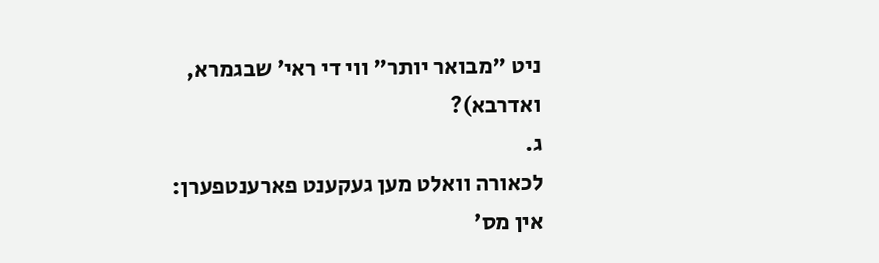ניט "מבואר יותר" ווי די ראי׳ שבגמרא,
ואדרבא)?
ג.
לכאורה וואלט מען געקענט פארענטפערן:
אין מס׳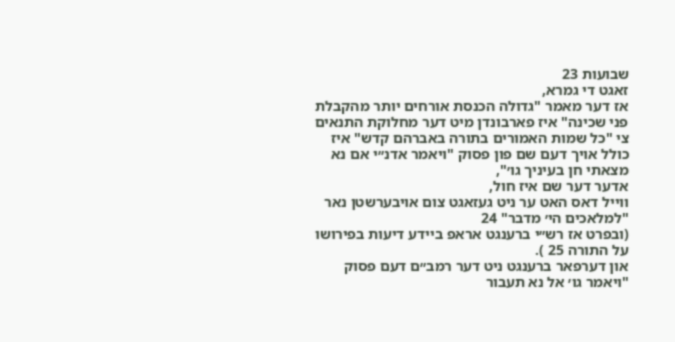שבועות 23
זאגט די גמרא,
אז דער מאמר "גדולה הכנסת אורחים יותר מהקבלת פני שכינה" איז פארבונדן מיט דער מחלוקת התנאים צי "כל שמות האמורים בתורה באברהם קדש" איז כולל אויך דעם שם פון פסוק "ויאמר אדנ״י אם נא מצאתי חן בעיניך גו׳",
אדער דער שם איז חול,
ווייל דאס האט ער ניט געזאגט צום אויבערשטן נאר "למלאכים הי׳ מדבר" 24
(ובפרט אז רש״י ברענגט אראפ בײדע דיעות בפירושו על התורה 25 ).
און דערפאר ברענגט ניט דער רמב״ם דעם פסוק "ויאמר גו׳ אל נא תעבור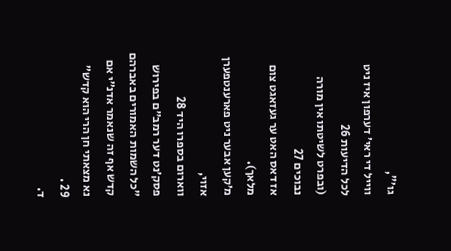גו׳",
ווייל די ראי׳ דערפון איז ניט לכל הדיעות 26
(ובפרט לשיטתו אין מורה נבוכים 27
אז דאס האט ער געזאגט צום מלאך).
מ׳קען אבער ניט פארענטפערן אזוי,
ווארום בספרו היד 28
פסק׳נט דער רמב״ם בפירוש "כל השמות האמורים באברהם קדש אף זה שנאמר אדנ״י אם נא מצאתי חן הרי הוא קדש״ 29 .
ד.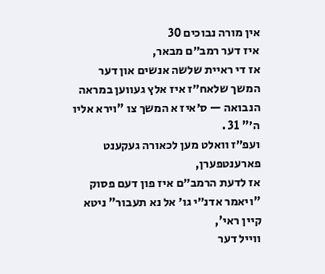אין מורה נבוכים 30
איז דער רמב״ם מבאר,
אז די ראיית שלשה אנשים און דער המשך שלאח״ז איז אלץ געווען במראה הנבואה — ס׳איז א המשך צו "וירא אליו ה׳" 31 .
ועפ״ז וואלט מען לכאורה געקענט פארענטפערן,
אז לדעת הרמב״ם איז פון דעם פסוק "ויאמר אדנ״י גו׳ אל נא תעבור" ניטא קיין ראי',
ווייל דער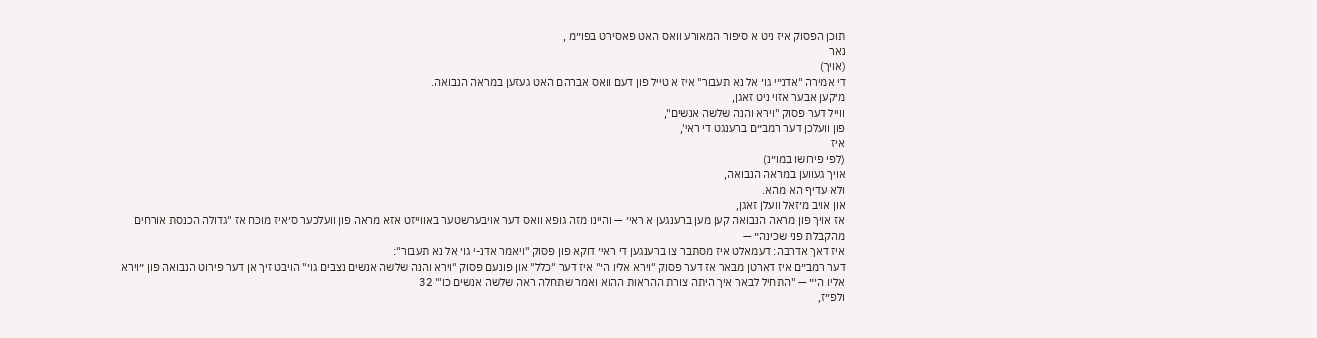תוכן הפסוק איז ניט א סיפור המאורע וואס האט פאסירט בפו״מ ,
נאר
(אויך)
די אמירה "אדנ״י גו׳ אל נא תעבור" איז א טייל פון דעם וואס אברהם האט געזען במראה הנבואה.
מ׳קען אבער אזוי ניט זאגן,
ווייל דער פסוק "וירא והנה שלשה אנשים",
פון וועלכן דער רמב״ם ברענגט די ראי',
איז
(לפי פירושו במו״נ)
אויך געווען במראה הנבואה,
ולא עדיף הא מהא.
און אויב מ׳זאל וועלן זאגן,
אז אויך פון מראה הנבואה קען מען ברענגען א ראי׳ — והיינו מזה גופא וואס דער אויבערשטער באווייזט אזא מראה פון וועלכער ס׳איז מוכח אז "גדולה הכנסת אורחים מהקבלת פני שכינה״ —
איז דאך אדרבה: דעמאלט איז מסתבר צו ברענגען די ראי׳ דוקא פון פסוק "ויאמר אדנ-י גו׳ אל נא תעבור":
דער רמב״ם איז דארטן מבאר אז דער פסוק "וירא אליו ה׳" איז דער "כלל" און פונעם פסוק "וירא והנה שלשה אנשים נצבים גו׳" הויבט זיך אן דער פירוט הנבואה פון ״וירא אליו ה׳״ — "התחיל לבאר איך היתה צורת ההראות ההוא ואמר שתחלה ראה שלשה אנשים כו'" 32
ולפ״ז,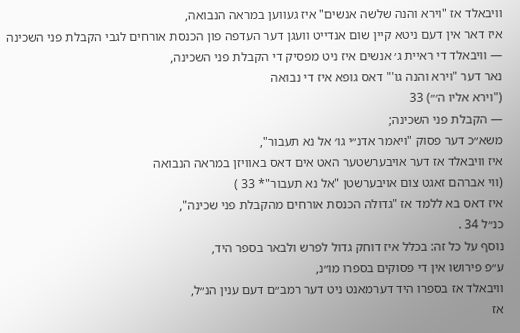וויבאלד אז "וירא והנה שלשה אנשים" איז געווען במראה הנבואה,
איז דאר אין דעם ניטא קיין שום אנדייט וועגן דער העדפה פון הכנסת אורחים לגבי הקבלת פני השכינה — וויבאלד די ראיית ג׳ אנשים איז ניט מפסיק די הקבלת פני השכינה,
נאר דער "וירא והנה גו'" דאס גופא איז די נבואה
("וירא אליו ה׳״) 33
— הקבלת פני השכינה;
משא״כ דער פסוק "ויאמר אדנ״י גו׳ אל נא תעבור",
איז וויבאלד אז דער אויבערשטער האט אים דאס באוויזן במראה הנבואה
(ווי אברהם זאגט צום אויבערשטן "אל נא תעבור"* 33 )
איז דאס בא ללמד אז "גדולה הכנסת אורחים מהקבלת פני שכינה",
כנ״ל 34 .
נוסף על כל זה: בכלל איז דוחק גדול לפרש ולבאר בספר היד,
ע״פ פירושו אין די פסוקים בספרו מו״נ,
וויבאלד אז בספרו היד דערמאנט ניט דער רמב״ם דעם ענין הנ״ל,
אז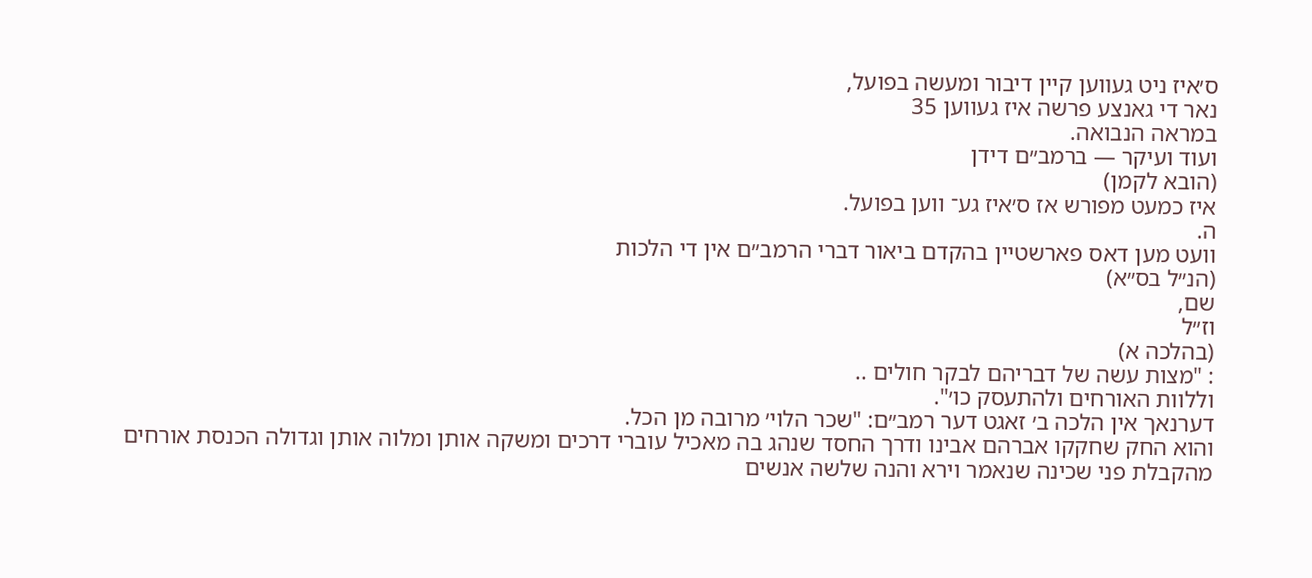ס׳איז ניט געװען קיין דיבור ומעשה בפועל,
נאר די גאנצע פרשה איז געווען 35
במראה הנבואה.
ועוד ועיקר — ברמב״ם דידן
(הובא לקמן)
איז כמעט מפורש אז ס׳איז גע־ ווען בפועל.
ה.
וועט מען דאס פארשטיין בהקדם ביאור דברי הרמב״ם אין די הלכות
(הנ״ל בס״א)
שם,
וז״ל
(בהלכה א)
: "מצות עשה של דבריהם לבקר חולים ..
וללוות האורחים ולהתעסק כו׳".
דערנאך אין הלכה ב׳ זאגט דער רמב״ם: "שכר הלוי׳ מרובה מן הכל.
והוא החק שחקקו אברהם אבינו ודרך החסד שנהג בה מאכיל עוברי דרכים ומשקה אותן ומלוה אותן וגדולה הכנסת אורחים מהקבלת פני שכינה שנאמר וירא והנה שלשה אנשים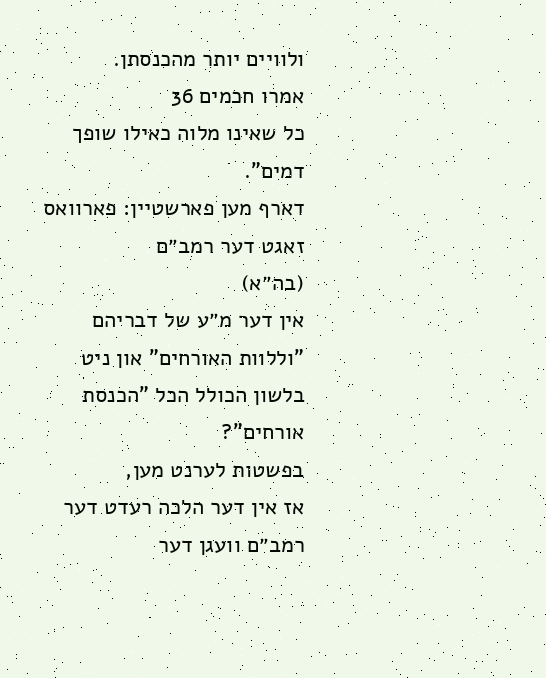ולוויים יותר מהכנסתן.
אמרו חכמים 36
כל שאינו מלוה כאילו שופך דמים".
דארף מען פארשטיין: פארוואס זאגט דער רמב״ם
(בה״א)
אין דער מ״ע של דבריהם "וללוות האורחים" און ניט בלשון הכולל הכל "הכנסת אורחים"?
בפשטות לערנט מען,
אז אין דער הלכה רעדט דער רמב״ם וועגן דער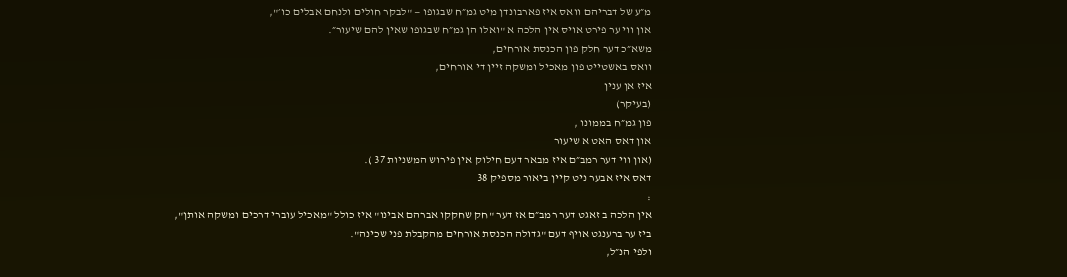מ״ע של דבריהם וואס איז פארבונדן מיט גמ״ח שבגופו — "לבקר חולים ולנחם אבלים כו׳",
און ווי ער פירט אויס אין הלכה א "ואלו הן גמ״ח שבגופו שאין להם שיעור״.
משא״כ דער חלק פון הכנסת אורחים,
וואס באשטייט פון מאכיל ומשקה זיין די אורחים,
איז אן ענין
(בעיקר)
פון גמ״ח בממונו ,
און דאס האט א שיעור
(און ווי דער רמב״ם איז מבאר דעם חילוק אין פירוש המשניות 37 ).
דאס איז אבער ניט קיין ביאור מספיק 38
:
אין הלכה ב זאגט דער רמב״ם אז דער "חק שחקקו אברהם אבינו" איז כולל "מאכיל עוברי דרכים ומשקה אותן",
ביז ער ברענגט אויף דעם "גדולה הכנסת אורחים מהקבלת פני שכינה".
ולפי הנ״ל,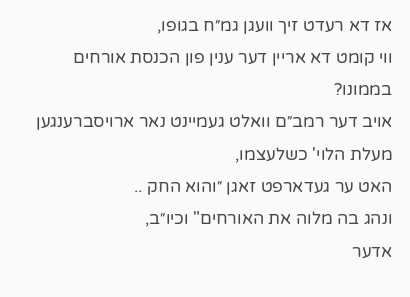אז דא רעדט זיך וועגן גמ״ח בגופו,
ווי קומט דא אריין דער ענין פון הכנסת אורחים בממונו?
אויב דער רמב״ם וואלט געמיינט נאר ארויסברענגען מעלת הלוי' כשלעצמו,
האט ער געדארפט זאגן ״והוא החק ..
ונהג בה מלוה את האורחים" וכיו״ב,
אדער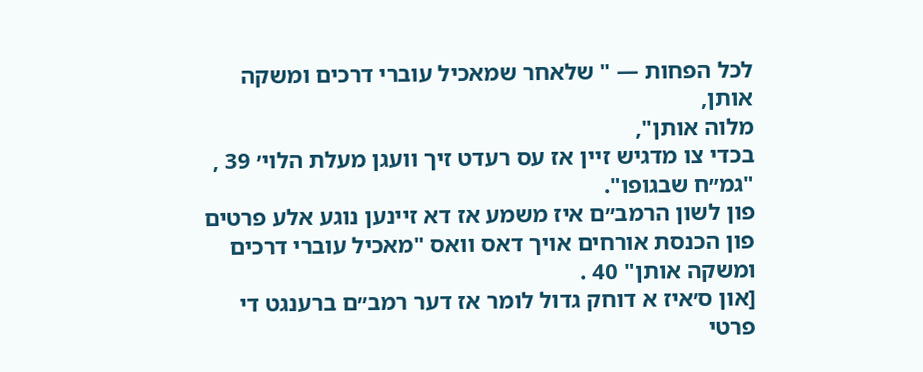לכל הפחות — " שלאחר שמאכיל עוברי דרכים ומשקה אותן,
מלוה אותן",
בכדי צו מדגיש זיין אז עס רעדט זיך וועגן מעלת הלוי׳ 39 ,
"גמ״ח שבגופו".
פון לשון הרמב״ם איז משמע אז דא זיינען נוגע אלע פרטים פון הכנסת אורחים אויך דאס וואס "מאכיל עוברי דרכים ומשקה אותן" 40 .
[און ס׳איז א דוחק גדול לומר אז דער רמב״ם ברענגט די פרטי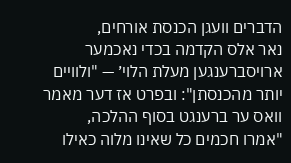הדברים וועגן הכנסת אורחים,
נאר אלס הקדמה בכדי נאכמער ארויסברענגען מעלת הלוי׳ — "ולוויים יותר מהכנסתן": ובפרט אז דער מאמר וואס ער ברענגט בסוף ההלכה,
"אמרו חכמים כל שאינו מלוה כאילו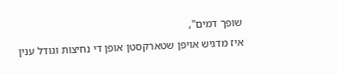שופך דמים",
איז מדגיש אויפן שטארקסטן אופן די נחיצות וגודל ענין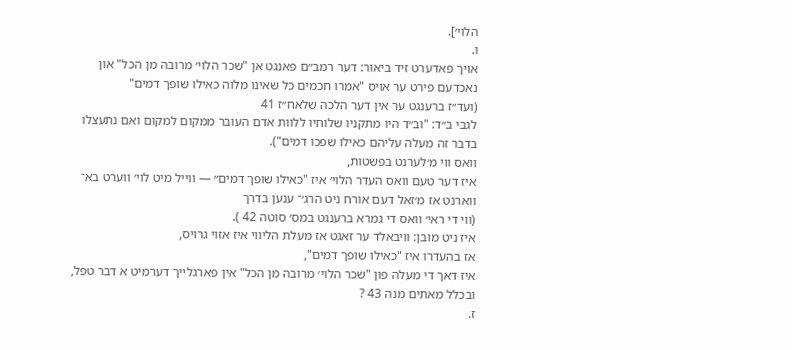הלוי׳].
ו.
אױך פאדערט זיד ביאור: דער רמב״ם פאנגט אן "שכר הלוי׳ מרובה מן הכל" און נאכדעם פירט ער אויס "אמרו חכמים כל שאינו מלוה כאילו שופך דמים"
(ועד״ז ברענגט ער אין דער הלכה שלאח״ז 41
לגבי ב״ד: "וב״ד היו מתקניו שלוחיו ללוות אדם העובר ממקום למקום ואם נתעצלו בדבר זה מעלה עליהם כאילו שפכו דמים").
וואס ווי מ׳לערנט בפשטות,
איז דער טעם וואס העדר הלוי׳ איז "כאילו שופך דמים״ — ווייל מיט לוי׳ ווערט בא־ ווארנט אז מ׳זאל דעם אורח ניט הרג׳־ ענען בדרך
(ווי די ראי׳ וואס די גמרא ברענגט במס׳ סוטה 42 ).
איז ניט מובן: וויבאלד ער זאגט אז מעלת הליווי איז אזוי גרויס,
אז בהעדרו איז "כאילו שופך דמים",
איז דאך די מעלה פון "שכר הלוי׳ מרובה מן הכל" אין פארגלײך דערמיט א דבר טפל,
ובכלל מאתים מנה 43 ?
ז.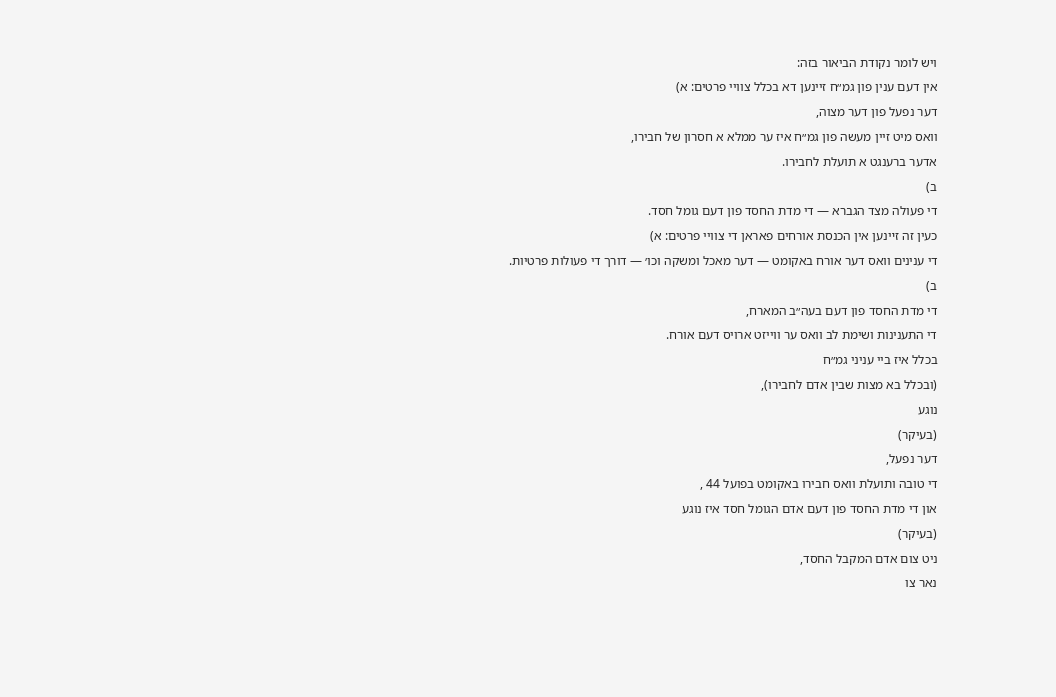ויש לומר נקודת הביאור בזה:
אין דעם ענין פון גמ״ח זיינען דא בכלל צוויי פרטים: א)
דער נפעל פון דער מצוה,
וואס מיט זיין מעשה פון גמ״ח איז ער ממלא א חסרון של חבירו,
אדער ברענגט א תועלת לחבירו.
ב)
די פעולה מצד הגברא — די מדת החסד פון דעם גומל חסד.
כעין זה זײנען אין הכנסת אורחים פאראן די צוויי פרטים: א)
די ענינים וואס דער אורח באקומט — דער מאכל ומשקה וכו׳ — דורך די פעולות פרטיות.
ב)
די מדת החסד פון דעם בעה״ב המארח,
די התענינות ושימת לב וואס ער ווייזט ארויס דעם אורח.
בכלל איז ביי עניני גמ״ח
(ובכלל בא מצות שבין אדם לחבירו),
נוגע
(בעיקר)
דער נפעל,
די טובה ותועלת וואס חבירו באקומט בפועל 44 ,
און די מדת החסד פון דעם אדם הגומל חסד איז נוגע
(בעיקר)
ניט צום אדם המקבל החסד,
נאר צו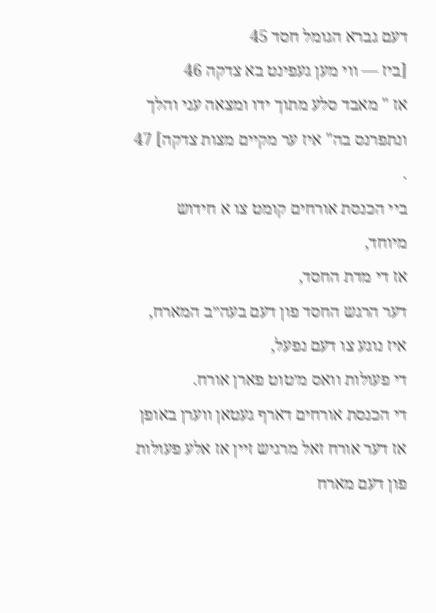דעם גברא הגומל חסד 45
[ביז — ווי מען געפינט בא צדקה 46
אז " מאבד סלע מתוך ידו ומצאה עני והלך ונתפרנס בה" איז ער מקיים מצות צדקה] 47 .
ביי הכנסת אורחים קומט צו א חידוש מיוחד,
אז די מדת החסד,
דער הרגש החסד פון דעם בעה״ב המארח,
איז נוגע צו דעם נפעל,
די פעולות וואס מ׳טוט פארן אורח.
די הכנסת אורחים דארף געטאן ווערן באופן אז דער אורח זאל מרגיש זיין אז אלע פעולות פון דעם מארח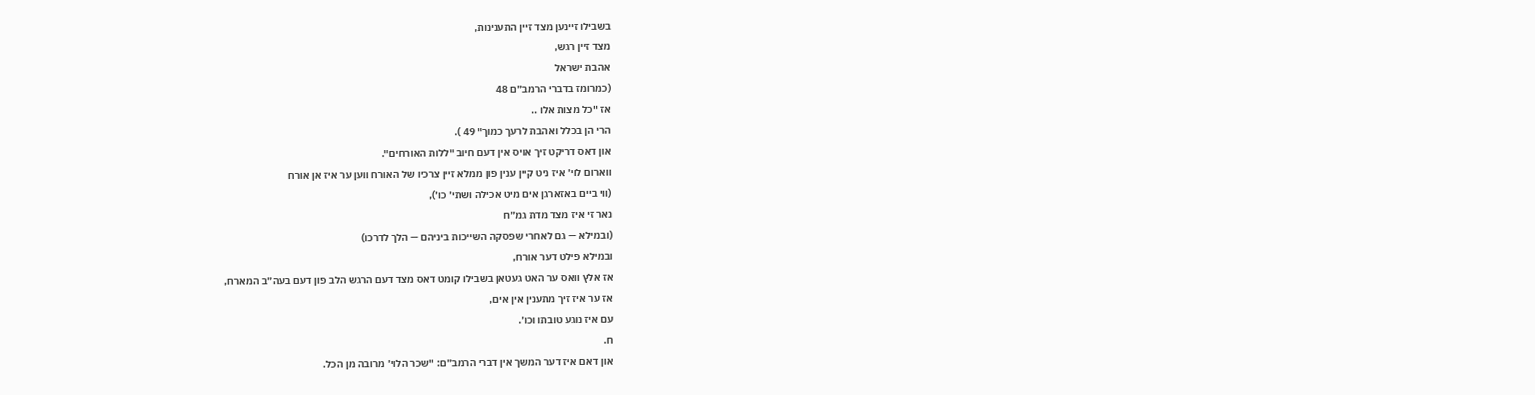בשבילו זיינען מצד זיין התענינות,
מצד זיין רגש,
אהבת ישראל
(כמרומז בדברי הרמב״ם 48
אז "כל מצות אלו ..
הרי הן בכלל ואהבת לרעך כמוך" 49 ).
און דאס דריקט זיך אויס אין דעם חיוב "ללות האורחים".
ווארום לוי׳ איז ניט קיין ענין פון ממלא זיין צרכיו של האורח ווען ער איז אן אורח
(ווי ביים באזארגן אים מיט אכילה ושתי׳ כו׳),
נאר זי איז מצד מדת גמ״ח
(ובמילא — גם לאחרי שפסקה השייכות ביניהם — הלך לדרכו)
ובמילא פילט דער אורח,
אז אלץ וואס ער האט געטאן בשבילו קומט דאס מצד דעם הרגש הלב פון דעם בעה״ב המארח,
אז ער איז זיך מתענין אין אים,
עם איז נוגע טובתו וכו׳.
ח.
און דאם איז דער המשך אין דברי הרמב״ם: "שכר הלוי׳ מרובה מן הכל.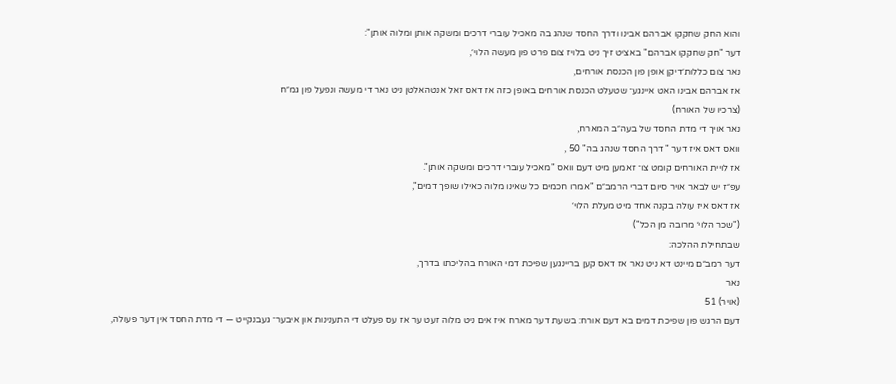והוא החק שחקקו אברהם אבינו ודרך החסד שנהג בה מאכיל עוברי דרכים ומשקה אותן ומלוה אותן":
דער "חק שחקקו אברהם" באציט זיך ניט בלויז צום פרט פון מעשה הלוי׳,
נאר צום כללות׳דיקן אופן פון הכנסת אורחים,
אז אברהם אבינו האט איינגע־ שטעלט הכנסת אורחים באופן כזה אז דאס זאל אנטהאלטן ניט נאר די מעשה ונפעל פון גמ״ח
(צרכיו של האורח)
נאר אויך די מדת החסד של בעה״ב המארח,
וואס דאס איז דער " דרך החסד שנהג בה" 50 ,
אז לויית האורחים קומט צו־ זאמען מיט דעם וואס "מאכיל עוברי דרכים ומשקה אותן".
עפ״ז יש לבאר אויר סיום דברי הרמב״ם "אמרו חכמים כל שאינו מלוה כאילו שופך דמים",
אז דאס איז עולה בקנה אחד מיט מעלת הלוי׳
("שכר הלוי׳ מרובה מן הכל")
שבתחילת ההלכה:
דער רמב״ם מיינט דא ניט נאר אז דאס קען בריינגען שפיכת דמי האורח בהליכתו בדרך,
נאר
(אויר) 51
דעם הרגש פון שפיכת דמים בא דעם אורח: בשעת דער מארח איז אים ניט מלוה זעט ער אז עס פעלט די התענינות און איבער־ געבנקייט — די מדת החסד אין דער פעולה,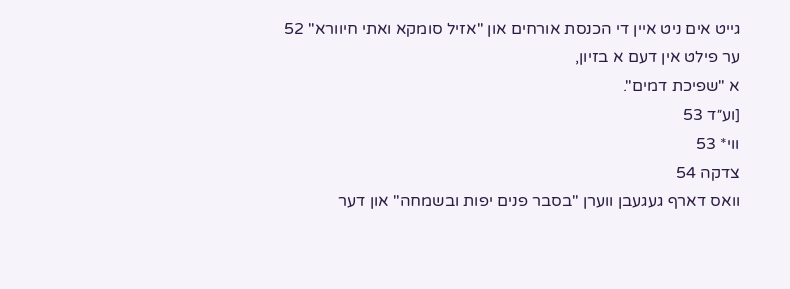גייט אים ניט איין די הכנסת אורחים און "אזיל סומקא ואתי חיוורא" 52
ער פילט אין דעם א בזיון,
א "שפיכת דמים".
[וע״ד 53
ווי* 53
צדקה 54
וואס דארף געגעבן ווערן "בסבר פנים יפות ובשמחה" און דער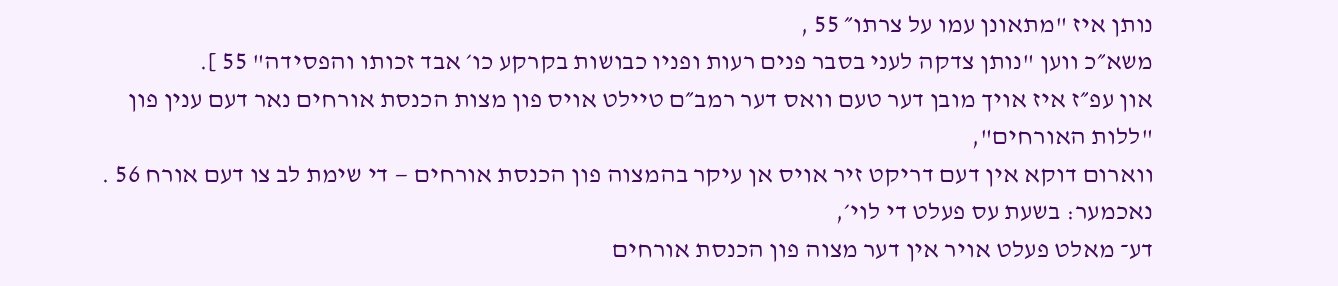נותן איז "מתאונן עמו על צרתו״ 55 ,
משא״כ װען "נותן צדקה לעני בסבר פנים רעות ופניו כבושות בקרקע כו׳ אבד זכותו והפסידה" 55 ].
און עפ״ז איז אויך מובן דער טעם וואס דער רמב״ם טיילט אויס פון מצות הכנסת אורחים נאר דעם ענין פון "ללות האורחים",
ווארום דוקא אין דעם דריקט זיר אויס אן עיקר בהמצוה פון הכנסת אורחים — די שימת לב צו דעם אורח 56 .
נאכמער: בשעת עס פעלט די לוי׳,
דע־ מאלט פעלט אויר אין דער מצוה פון הכנסת אורחים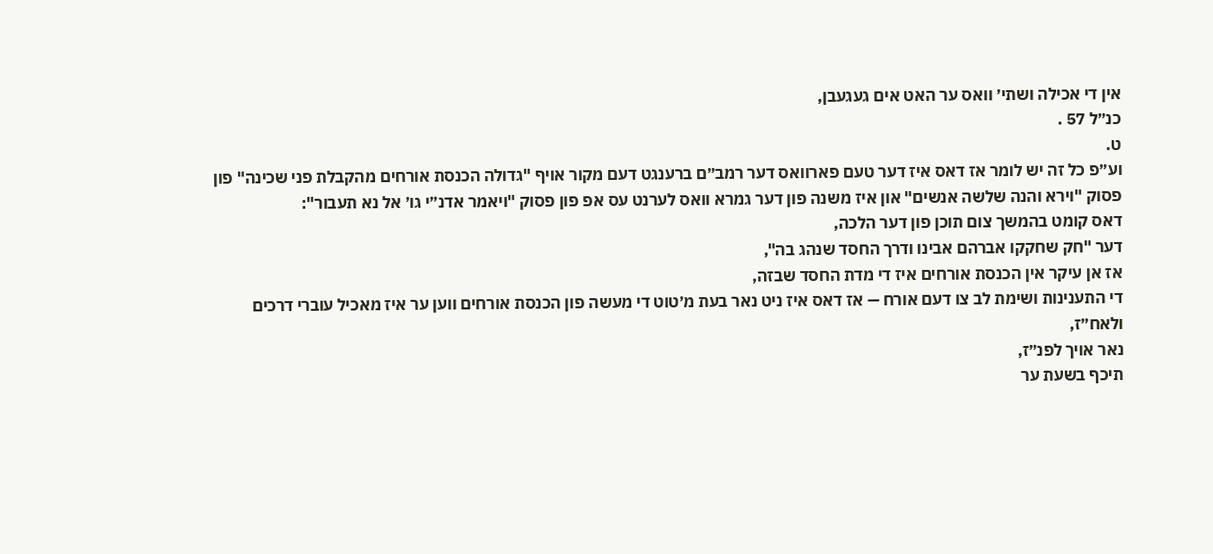אין די אכילה ושתי׳ וואס ער האט אים געגעבן,
כנ״ל 57 .
ט.
וע״פ כל זה יש לומר אז דאס איז דער טעם פארוואס דער רמב״ם ברענגט דעם מקור אויף "גדולה הכנסת אורחים מהקבלת פני שכינה" פון פסוק "וירא והנה שלשה אנשים" און איז משנה פון דער גמרא וואס לערנט עס אפ פון פסוק "ויאמר אדנ״י גו׳ אל נא תעבור":
דאס קומט בהמשך צום תוכן פון דער הלכה,
דער "חק שחקקו אברהם אבינו ודרך החסד שנהג בה",
אז אן עיקר אין הכנסת אורחים איז די מדת החסד שבזה,
די התענינות ושימת לב צו דעם אורח — אז דאס איז ניט נאר בעת מ׳טוט די מעשה פון הכנסת אורחים ווען ער איז מאכיל עוברי דרכים ולאח״ז,
נאר אויך לפנ״ז,
תיכף בשעת ער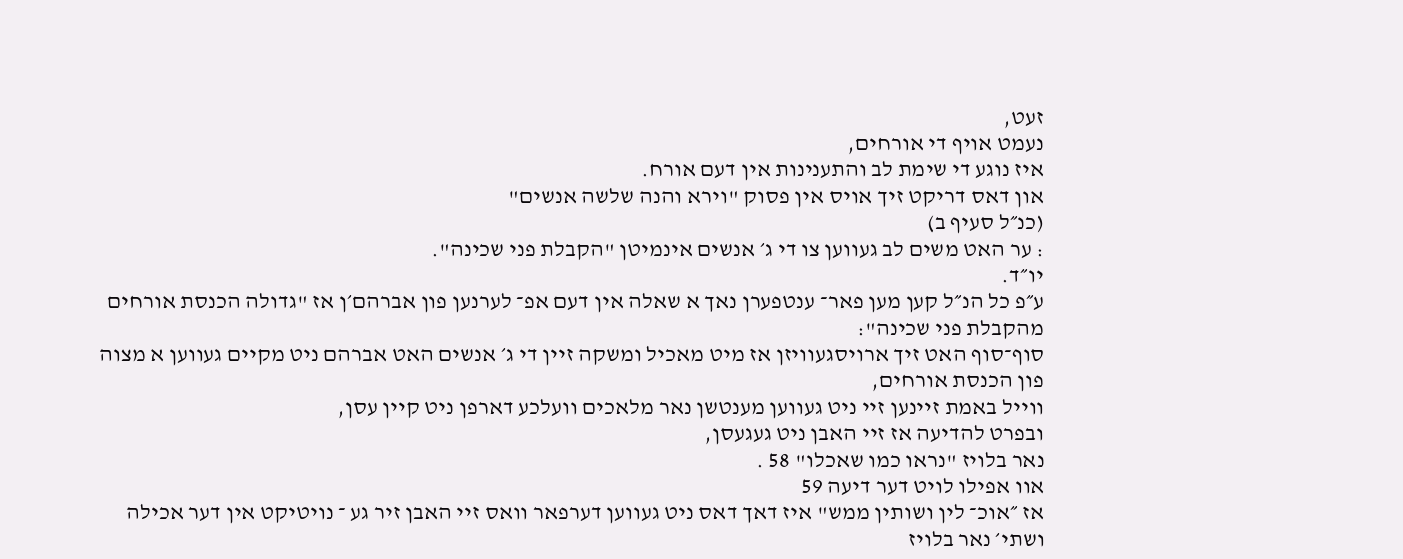זעט,
נעמט אויף די אורחים,
איז נוגע די שימת לב והתענינות אין דעם אורח.
און דאס דריקט זיך אויס אין פסוק "וירא והנה שלשה אנשים"
(כנ״ל סעיף ב)
: ער האט משים לב געווען צו די ג׳ אנשים אינמיטן "הקבלת פני שכינה".
יו״ד.
ע״פ כל הנ״ל קען מען פאר־ ענטפערן נאך א שאלה אין דעם אפ־ לערנען פון אברהם׳ן אז "גדולה הכנסת אורחים מהקבלת פני שכינה":
סוף־סוף האט זיך ארויסגעוויזן אז מיט מאכיל ומשקה זיין די ג׳ אנשים האט אברהם ניט מקיים געווען א מצוה פון הכנסת אורחים,
ווייל באמת זײנען זיי ניט געווען מענטשן נאר מלאכים וועלכע דארפן ניט קײן עסן,
ובפרט להדיעה אז זיי האבן ניט געגעסן,
נאר בלויז "נראו כמו שאכלו" 58 .
אוו אפילו לויט דער דיעה 59
אז ״אוכ־ לין ושותין ממש" איז דאך דאס ניט געווען דערפאר וואס זיי האבן זיר גע ־ נויטיקט אין דער אכילה ושתי׳ נאר בלויז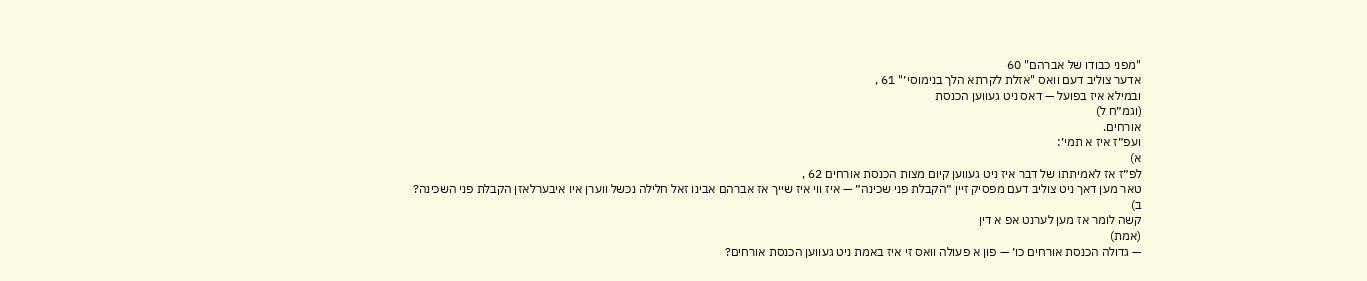"מפני כבודו של אברהם" 60
אדער צוליב דעם וואס "אזלת לקרתא הלך בנימוסי׳" 61 ,
ובמילא איז בפועל — דאס ניט געווען הכנסת
(וגמ״ח ל)
אורחים.
ועפ״ז איז א תמי׳:
א)
לפ״ז אז לאמיתתו של דבר איז ניט געווען קיום מצות הכנסת אורחים 62 ,
טאר מען דאך ניט צוליב דעם מפסיק זײן ״הקבלת פני שכינה״ — איז ווי איז שייך אז אברהם אבינו זאל חלילה נכשל ווערן איו איבערלאזן הקבלת פני השכינה?
ב)
קשה לומר אז מען לערנט אפ א דין
(אמת)
— גדולה הכנסת אורחים כו׳ — פון א פעולה וואס זי איז באמת ניט געווען הכנסת אורחים?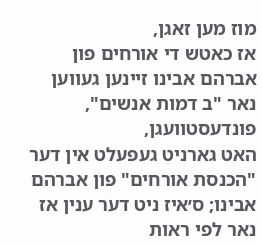מוז מען זאגן,
אז כאטש די אורחים פון אברהם אבינו זיינען געווען נאר "ב דמות אנשים",
פונדעסטוועגן,
האט גארניט געפעלט אין דער "הכנסת אורחים" פון אברהם אבינו; ס׳איז ניט דער ענין אז נאר לפי ראות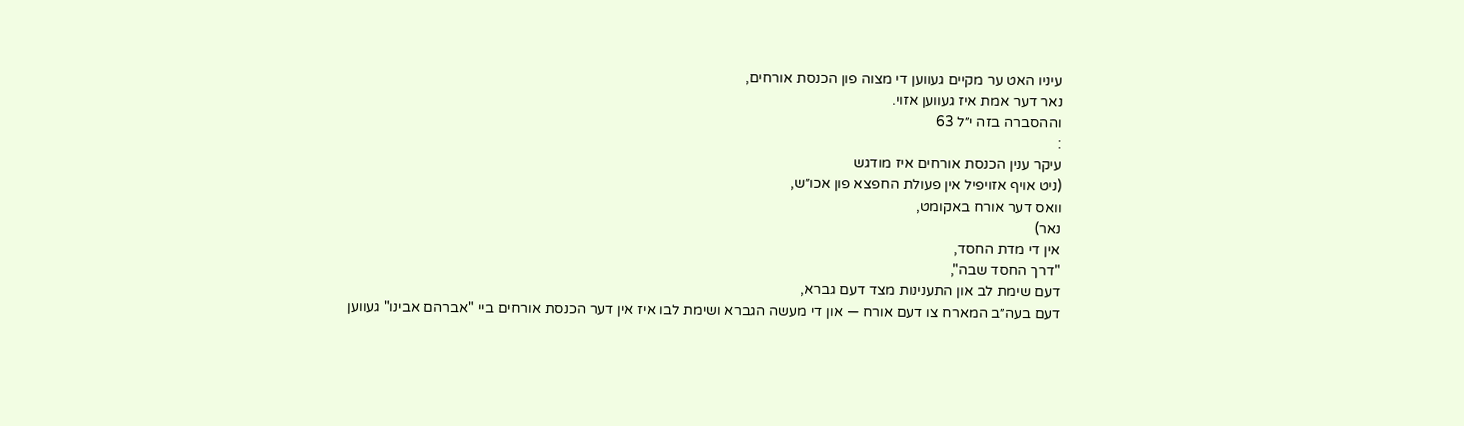עיניו האט ער מקיים געווען די מצוה פון הכנסת אורחים,
נאר דער אמת איז געווען אזוי.
וההסברה בזה י״ל 63
:
עיקר ענין הכנסת אורחים איז מודגש
(ניט אויף אזויפיל אין פעולת החפצא פון אכו״ש,
וואס דער אורח באקומט,
נאר)
אין די מדת החסד,
"דרך החסד שבה",
דעם שימת לב און התענינות מצד דעם גברא,
דעם בעה״ב המארח צו דעם אורח — און די מעשה הגברא ושימת לבו איז אין דער הכנסת אורחים ביי "אברהם אבינו" געווען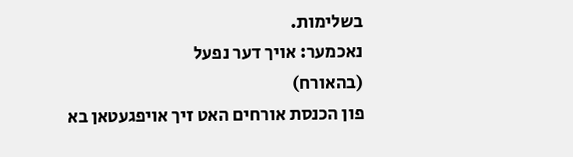בשלימות.
נאכמער: אויך דער נפעל
(בהאורח)
פון הכנסת אורחים האט זיך אויפגעטאן בא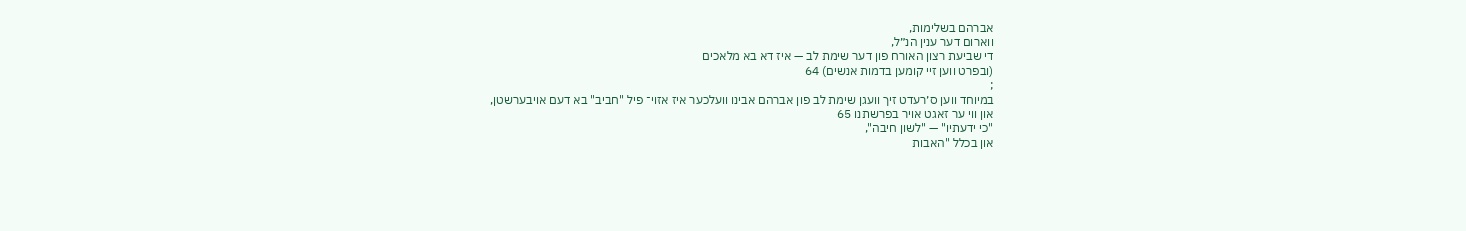אברהם בשלימות,
ווארום דער ענין הנ״ל,
די שביעת רצון האורח פון דער שימת לב — איז דא בא מלאכים
(ובפרט ווען זיי קומען בדמות אנשים) 64
;
במיוחד ווען ס׳רעדט זיך וועגן שימת לב פון אברהם אבינו וועלכער איז אזוי־ פיל "חביב" בא דעם אויבערשטן,
און ווי ער זאגט אויר בפרשתנו 65
"כי ידעתיו" — "לשון חיבה",
און בכלל "האבות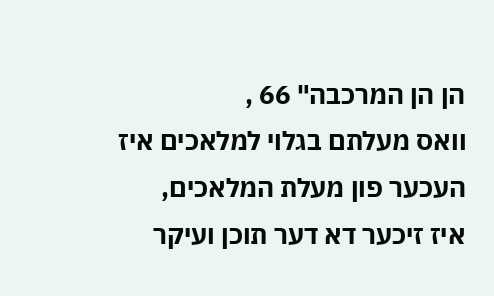הן הן המרכבה" 66 ,
וואס מעלתם בגלוי למלאכים איז העכער פון מעלת המלאכים,
איז זיכער דא דער תוכן ועיקר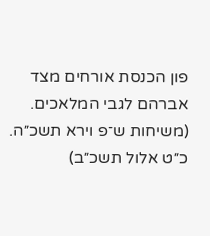פון הכנסת אורחים מצד אברהם לגבי המלאכים.
(משיחות ש־פ וירא תשכ״ה.
כ״ט אלול תשכ״ב)